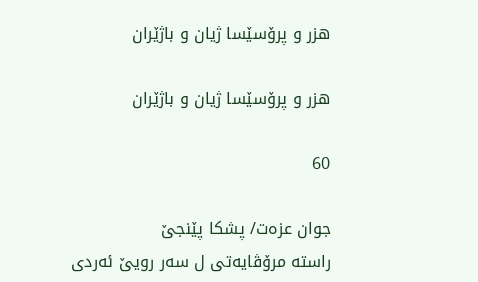هزر و پرۆسێسا ژیان و باژێران

هزر و پرۆسێسا ژیان و باژێران

60

جوان عزه‌ت/ پشكا پێنجێ
راسته‌ مرۆڤایه‌تى ل سه‌ر رویێ ئه‌ردى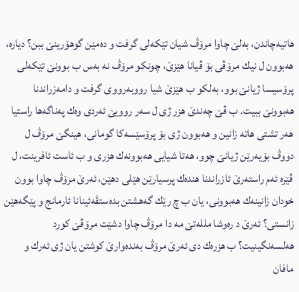هاتیه‌چاندن، به‌لێ چاوا مرۆڤ شیان تێكه‌لى گرفت و ده‌مێن گوهۆرینێ ببن؟ دیاره‌، هه‌بوون ل نیك مرۆڤى بۆ ڤیانا هێزێ، چونكو مرۆڤ نه‌ به‌س ب بوونێ تێكه‌لى پرۆسیسا ژیانێ بوو، به‌لكو ب هێزێ شیا رووبه‌رووى گرفت و دامه‌زراندنا هه‌بوونێ ببیت. ب ڤێ چه‌ندێ هزر ژى ل سه‌ر روویێ ئه‌ردى وه‌ك په‌ناگه‌ها راستیا هه‌ر تشتى هاته‌ زانین و هه‌بوون ژى بۆ پرۆسێسه‌كا گومانى، هینگێ مرۆڤ ل دووڤ بۆیه‌رێن ژیانێ چوو، هه‌تا شیایى هه‌بوونه‌ك هزرى و ب ئاست ئافرینت، ل ڤێره‌ ئه‌م راسته‌رێ ئازراندنا هنده‌ك پرسیارێن هێلى دهێن، ئه‌رێ مرۆڤ چاوا بوون خودان زانینه‌ك هه‌بوونى، یان ب چ رێك گه‌هشتن بده‌ستڤه‌ئینانا ئارمانج و پێگه‌هێن زانستى؟ ئه‌رێ د ره‌وشا ملله‌تێ مه‌ دا مرۆڤ چاوا دشێت مرۆڤێ كورد هه‌لسه‌نگینیت؟ ب هزره‌ك دى ئه‌رێ مرۆڤ به‌نده‌وارێ كوشتن یان ژى ئه‌رك و مافان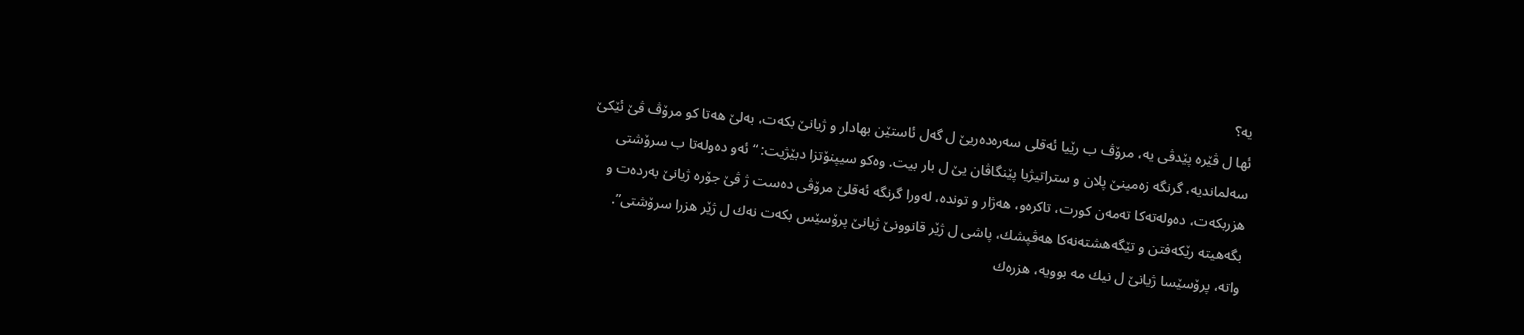یه‌؟
ئها ل ڤێره‌ پێدڤى یه‌، مرۆڤ ب رێیا ئه‌قلى سه‌ره‌ده‌ریێ ل گه‌ل ئاستێن بهادار و ژیانێ بكه‌ت، به‌لێ هه‌تا كو مرۆڤ ڤێ ئێكێ سه‌لماندیه‌، گرنگه‌ زه‌مینێ پلان و ستراتیژیا پێنگاڤان یێ ل بار بیت. وه‌كو سیپنۆتزا دبێژیت: “ئه‌و ده‌وله‌تا ب سرۆشتى هزربكه‌ت، ده‌وله‌ته‌كا ته‌مه‌ن كورت، تاكره‌و، هه‌ژار و تونده‌، له‌ورا گرنگه‌ ئه‌قلێ مرۆڤى ده‌ست ژ ڤێ جۆره‌ ژیانێ به‌رده‌ت و بگه‌هیته‌ رێكه‌فتن و تێگه‌هشته‌نه‌كا هه‌ڤپشك، پاشى ل ژێر قانوونێ ژیانێ پرۆسێس بكه‌ت نه‌ك ل ژێر هزرا سرۆشتى”.
واته‌، پرۆسێسا ژیانێ ل نیك مه‌ بوویه‌، هزره‌ك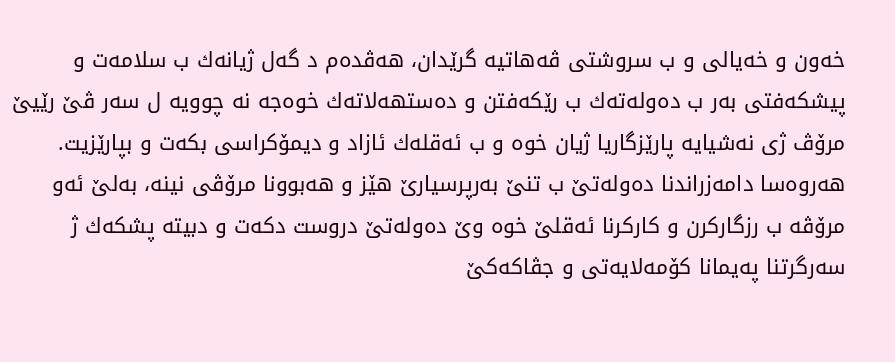خه‌ون و خه‌یالى و ب سروشتى ڤه‌هاتیه‌ گرێدان، هه‌ڤده‌م د گه‌ل ژیانه‌ك ب سلامه‌ت و پیشكه‌فتى به‌ر ب ده‌وله‌ته‌ك ب رێكه‌فتن و ده‌ستهه‌لاته‌ك خوه‌جه نه‌ چوویه‌ ل سه‌ر ڤێ رێیێ مرۆڤ ژى نه‌شیایه‌ پارێزگاریا ژیان خوه‌ و ب ئه‌قله‌ك ئازاد و دیمۆكراسى بكه‌ت و بپارێزیت. هه‌روه‌سا دامه‌زراندنا ده‌وله‌تێ ب تنێ به‌رپرسیارێ هێز و هه‌بوونا مرۆڤى نینه‌، به‌لێ ئه‌و مرۆڤه‌ ب رزگاركرن و كاركرنا ئه‌قلێ خوه‌ وێ ده‌وله‌تێ دروست دكه‌ت و دبیته‌ پشكه‌ك ژ سه‌رگرتنا په‌یمانا كۆمه‌لایه‌تى و جڤاكه‌كێ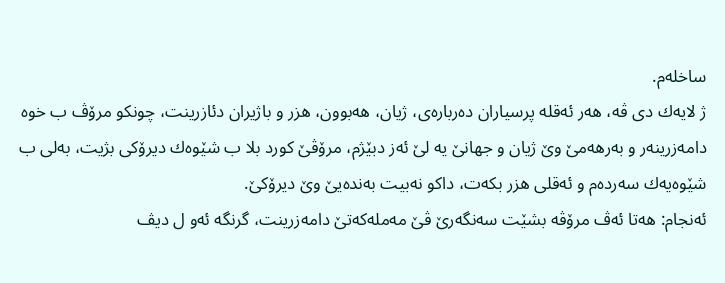ساخله‌م.
ژ لایه‌ك دى ڤه‌، هه‌ر ئه‌قله‌ پرسیاران ده‌رباره‌ى، ژیان، هه‌بوون، هزر و باژیران دئازرینت، چونكو مرۆڤ ب خوه‌ دامه‌زرینه‌ر و به‌رهه‌مێ وێ ژیان و جهانێ یه‌ لێ ئه‌ز دبێژم، مرۆڤێ كورد بلا ب شێوه‌ك دیرۆكى بژیت، به‌لى ب شێوه‌یه‌ك سه‌رده‌م و ئه‌قلى هزر بكه‌ت، داكو نه‌بیت به‌نده‌یێ وێ دیرۆكێ.
ئه‌نجام: هه‌تا ئه‌ڤ مرۆڤه‌ بشێت سه‌نگه‌رێ ڤێ مه‌مله‌كه‌تێ دامه‌زرینت، گرنگه‌ ئه‌و ل دیڤ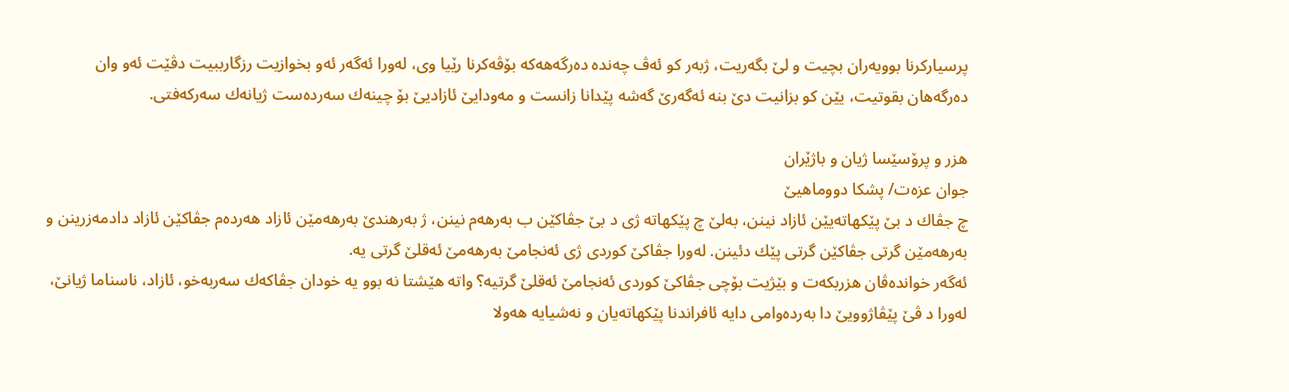پرسیاركرنا بوویه‌ران بچیت و لێ بگه‌ریت، ژبه‌ر كو ئه‌ڤ چه‌نده‌ ده‌رگه‌هه‌كه‌ بۆڤه‌كرنا رێیا وى، له‌ورا ئه‌گه‌ر ئه‌و بخوازیت رزگارببیت دڤێت ئه‌و وان ده‌رگه‌هان بقوتیت، یێن كو بزانیت دێ بنه‌ ئه‌گه‌رێ گه‌شه‌ پێدانا زانست و مه‌ودایێ ئازادیێ بۆ چینه‌ك سه‌رده‌ست ژیانه‌ك سه‌ركه‌فتى.

هزر و پرۆسێسا ژیان و باژێران
جوان عزه‌ت/ پشكا دووماهیێ
چ جڤاك د بێ پێكهاته‌یێن ئازاد نینن، به‌لێ چ پێكهاته‌ ژى د بێ جڤاكێن ب به‌رهه‌م نینن، ژ به‌رهندێ به‌رهه‌مێن ئازاد هه‌رده‌م جڤاكێن ئازاد دادمه‌زرینن و به‌رهه‌مێن گرتى جڤاكێن گرتى پێك دئینن. له‌ورا جڤاكێ كوردى ژى ئه‌نجامێ به‌رهه‌مێ ئه‌قلێ گرتى یه‌.
ئه‌گه‌ر خوانده‌ڤان هزربكه‌ت و بێژیت بۆچى جڤاكێ كوردى ئه‌نجامێ ئه‌قلێ گرتیه‌؟ واته‌ هێشتا نه‌ بوو یه‌ خودان جڤاكه‌ك سه‌ربه‌خو، ئازاد، ناسناما ژیانێ، له‌ورا د ڤێ پێڤاژوویێ دا به‌رده‌وامى دایه‌ ئافراندنا پێكهاته‌یان و نه‌شیایه‌ هه‌ولا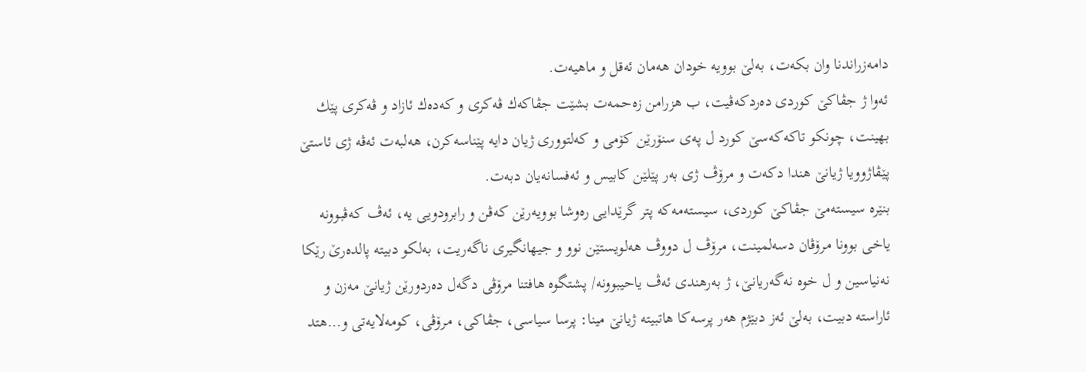دامه‌زراندنا وان بكه‌ت، به‌لێ بوویه‌ خودان هه‌مان ئه‌قل و ماهیه‌ت.
ئه‌وا ژ جڤاكێ كوردى ده‌ردكه‌ڤیت، ب هزرامن زه‌حمه‌ت بشێت جڤاكه‌ك ڤه‌كرى و كه‌ده‌ك ئازاد و ڤه‌كرى پێك بهینت، چونكو تاكه‌كه‌سێ كورد ل په‌ى سنۆرێن كۆمى و كه‌لتوورى ژیان دایه‌ پێناسه‌كرن، هه‌لبه‌ت ئه‌ڤه‌ ژى ئاستێ پێڤاژوویا ژیانێ هندا دكه‌ت و مرۆڤ ژى به‌ر پێلێن كابیس و ئه‌فسانه‌یان دبه‌ت.
بنێره‌ سیسته‌مێ جڤاكێ كوردى، سیسته‌مه‌كه‌ پتر گرێدایى ره‌وشا بوویه‌رێن كه‌ڤن و رابرودویى یه‌، ئه‌ڤ كه‌ڤبوونه‌ یاخى بوونا مرۆڤان دسه‌لمینت، مرۆڤ ل دووڤ هه‌لویستێن نوو و جیهانگیرى ناگه‌ریت، به‌لكو دبیته‌ پالده‌رێ رێكا نه‌نیاسین و ل خوه‌ نه‌گه‌ریانێ، ژ به‌رهندى ئه‌ڤ یاحیبوونه‌/ پشتگوه هافتنا مرۆڤى دگه‌ل ده‌ردورێن ژیانێ مه‌زن و ئاراسته‌ دبیت، به‌لێ ئه‌ز دبێژم هه‌ر پرسه‌كا هاتبیته‌ ژیانێ مینا: پرسا سیاسى، جڤاكى، مرۆڤى، كومه‌لایه‌تى و…هتد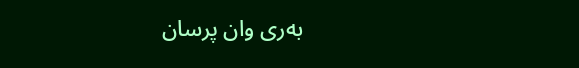به‌رى وان پرسان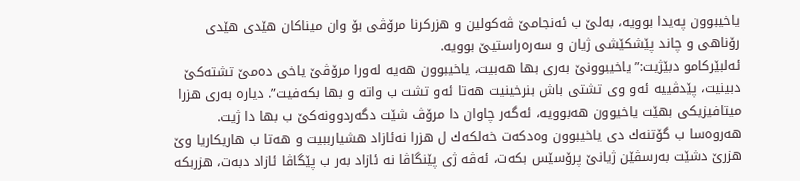یاخیبوون په‌یدا بوویه‌، به‌لێ ب ئه‌نجامێ ڤه‌كولین و هزركرنا مرۆڤى بۆ وان میناكان هێدى هێدى رۆناهى و چاند پێشكێشى ژیان و سه‌ره‌راستیێ بوویه‌.
ئه‌لبێركامو دبێژیت:”یاخیبوونێ به‌رى بها هه‌بیت، یاخیبوون هه‌یه‌ له‌ورا مرۆڤێ یاخى ده‌مێ تشته‌كێ دبینیت، پێدڤییه‌ ئه‌و وى تشتى باش بنرخینیت هه‌تا ئه‌و تشت ب واته‌ و بها بكه‌فیت”. دیاره‌ به‌رى هزرا میتافیزیكى بهێت یاخیوون هه‌بوویه‌، ئه‌گه‌ر چاوان دا مرۆڤ شێت دگه‌ردوونه‌كێ ب بها دا ژیت.
هه‌روه‌سا ب گۆتنه‌ك دى یاخیبوون وه‌دكه‌ت خه‌لكه‌ك ل هزرا نه‌ئازاد هشیارببیت و هه‌تا ب هاریكاریا وێ هزرێ دشێت به‌رسڤێن ژیانێ پرۆسێس بكه‌ت، ئه‌ڤه‌ ژى پێنگاڤا نه‌ ئازاد به‌ر ب پێگاڤا ئازاد دبه‌ت، هزربكه‌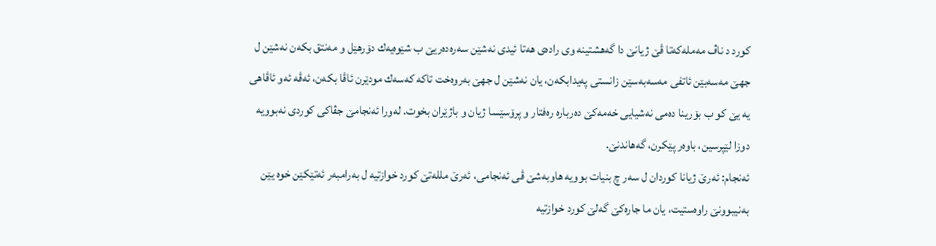كورد د ناڤ مه‌مله‌كه‌تا ڤێ ژیانێ دا گه‌هشتینه‌ وى راده‌ى هه‌تا ئیدى نه‌شێن سه‌ره‌ده‌ریێ ب شێوه‌یه‌ك دۆرهێل و مه‌نتق بكه‌ن نه‌شێن ل جهێ مه‌سه‌بێن ئاتفى مه‌سه‌به‌سێن زانستى په‌یدابكه‌ن، یان نه‌شێن ل جهێ به‌روه‌خت تاكه‌ كه‌سه‌ك مودێرن ئاڤا بكه‌ن، ئه‌ڤه‌ ئه‌و ئاڤاهى یه‌ یێ كو ب بۆرینا ده‌مى نه‌شیایى خه‌مه‌كێ ده‌رباره‌ ره‌فتار و پرۆسێسا ژیان و باژێران بخوت. له‌ورا ئه‌نجامێ جڤاكى كوردى نه‌بوویه‌ دوزا لێپرسین، باوه‌ر پێكرن، گه‌هاندنێ.
ئه‌نجام: ئه‌رێ ژیانا كوردان ل سه‌ر چ بنیات بوویه‌ هاوبه‌شێ ڤى ئه‌نجامى، ئه‌رێ ملله‌تێ كورد خوازتیه‌ ل به‌رامبه‌ر ئه‌تێكێن خوه‌ یێن به‌نیبوونێ راوه‌ستیت، یان ما جاره‌كێ گه‌لێ كورد خوازتیه‌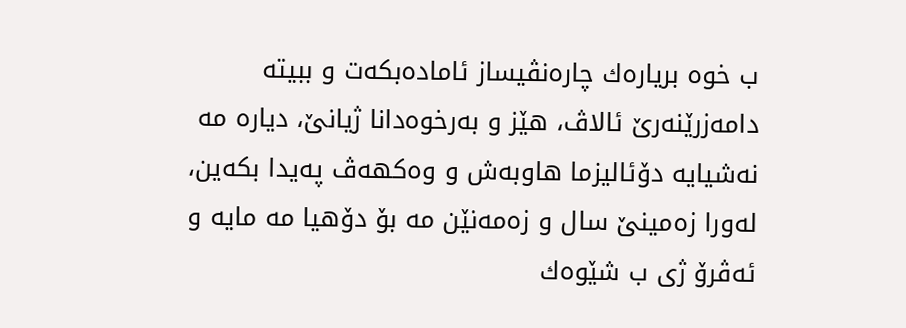ب خوه‌ بریاره‌ك چاره‌نڤیساز ئاماده‌بكه‌ت و ببیته‌ دامه‌زرێنه‌رێ ئالاڤ، هێز و به‌رخوه‌دانا ژیانێ، دیاره‌ مه‌ نه‌شیایه‌ دۆئالیزما هاوبه‌ش و وه‌كهه‌ڤ په‌یدا بكه‌ین، له‌ورا زه‌مینێ سال و زه‌مه‌نێن مه‌ بۆ دۆهیا مه‌ مایه‌ و ئه‌ڤرۆ ژى ب شێوه‌ك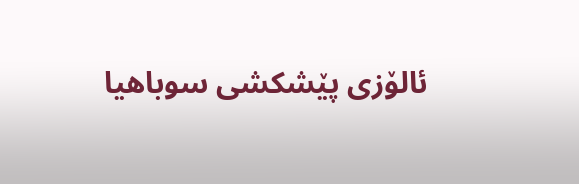ئالۆزى پێشكشى سوباهیا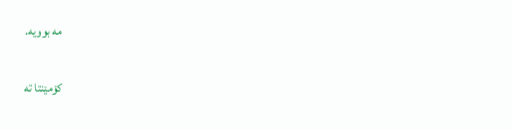مه‌ بوویه‌.

کۆمێنتا تە